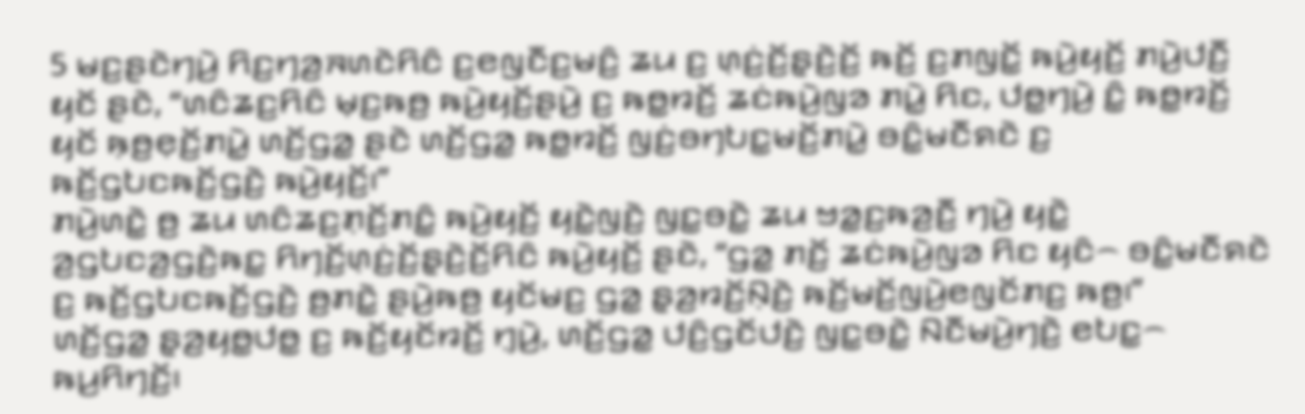5 ꤗꤢ꤬ꤔꤢꤧꤚꤣꤧ꤬ ꤖꤢ꤬ꤚꤤ꤬ꤏꤛꤢꤧꤖꤢꤨ ꤢ꤬ꤕꤜꤢꤪꤢ꤬ꤗꤢꤨ꤬ ꤘꤣ ꤢ꤬ ꤛ꤫ꤢꤦ꤬ꤢꤩ꤬ꤔ꤫ꤢꤧ꤬ꤢꤩ꤬ ꤒꤢꤩ꤬ ꤢ꤬ꤊꤜꤢꤩ꤭ ꤒꤣꤧ꤬ꤟꤢꤩ꤬ ꤊꤣꤧ꤬ꤓꤢꤪ꤬ ꤟꤢꤩ ꤔꤢꤧ, “ꤛꤢꤨꤘꤢ꤬ꤖꤢꤨ ꤗ꤫ꤢ꤬ꤒꤥ꤬ ꤒꤣꤧ꤬ꤟꤢꤩ꤬ꤔꤣꤧ꤬ ꤢ꤬ ꤒꤥ꤭ꤙꤢꤩ꤬ ꤘꤢꤦꤒꤣꤧ꤬ꤜꤤ ꤊꤣꤧ꤭ ꤖꤢ, ꤓꤥ꤭ꤚꤣꤧ꤬ ꤢꤨ꤭ ꤒꤥ꤭ꤙꤢꤩ꤬ ꤟꤢꤩ ꤒ꤫ꤥ꤬ꤕ꤫ꤢꤩ꤬ꤊꤣꤧ꤭ ꤛꤢꤩ꤬ꤞꤤ꤭ ꤔꤢꤧ ꤛꤢꤩ꤬ꤞꤤ꤭ ꤒꤥ꤭ꤙꤢꤩ꤬ ꤜꤢꤦ꤬ꤋꤚꤝꤢ꤭ꤗꤢꤩ꤬ꤊꤣꤧ꤭ ꤋꤢꤨ꤭ꤗꤢꤪꤎꤢꤧ ꤢ꤬ ꤒꤢꤩ꤬ꤞꤝꤢꤒꤢꤩ꤬ꤞꤢꤧ꤬ ꤒꤣꤧ꤬ꤟꤢꤩ꤬꤯”
ꤊꤣꤧ꤬ꤛꤢꤧ꤭ ꤥ꤬ ꤘꤣ ꤛꤢꤨꤘꤢ꤬ꤊ꤫ꤢꤩ꤬ꤊꤢꤨ꤭ ꤒꤣꤧ꤬ꤟꤢꤩ꤬ ꤟꤢꤧ꤭ꤜꤢꤧ꤬ ꤜꤢ꤭ꤋꤢꤧ꤭ ꤘꤣ ꤠꤤ꤭ꤢ꤬ꤒꤤ꤬ꤢꤪ꤬ ꤚꤣꤧ꤬ ꤟꤢꤧ꤭ ꤤ꤬ꤞꤝꤢꤤ꤬ꤞꤢꤧ꤬ꤒꤢ꤭ ꤖꤚꤢꤩ꤬ꤛ꤫ꤢꤦ꤬ꤢꤩ꤬ꤔ꤫ꤢꤧ꤬ꤢꤩ꤬ꤖꤢꤨ ꤒꤣꤧ꤬ꤟꤢꤩ꤬ ꤔꤢꤧ, “ꤞꤤ꤭ ꤊꤢꤩ꤬ ꤘꤢꤦꤒꤣꤧ꤬ꤜꤤ ꤖꤢ ꤟꤢꤨ꤮ ꤋꤢꤨ꤭ꤗꤢꤪꤎꤢꤧ ꤢ꤬ ꤒꤢꤩ꤬ꤞꤝꤢꤒꤢꤩ꤬ꤞꤢꤧ꤬ ꤥ꤬ꤊꤢꤧ꤭ ꤔꤣꤧ꤬ꤒꤥ꤬ ꤟꤢꤩꤗꤢ꤬ ꤞꤤ꤭ ꤔ꤫ꤤ꤬ꤙꤢꤩ꤬ꤡ꤫ꤢꤧ꤬ ꤒꤢꤩ꤬ꤗꤢꤩ꤬ꤜꤣꤧ꤬ꤕꤜꤢꤩꤊꤢ꤬ ꤒꤥ꤬꤯”
ꤛꤢꤩ꤬ꤞꤤ꤭ ꤔ꤫ꤤ꤬ꤟꤥ꤭ꤓꤥ꤭ ꤢ꤬ ꤒꤢꤩ꤬ꤟꤢꤩꤙꤢꤩ꤬ ꤚ꤫ꤣꤧ꤬, ꤛꤢꤩ꤬ꤞꤤ꤭ ꤓꤢꤨ꤬ꤞꤢꤩꤓꤢꤧ꤬ ꤜꤢ꤭ꤋꤢꤧ꤭ ꤡꤢꤪꤗꤣꤧ꤬ꤚꤢꤧ꤬ ꤕꤝꤢ꤭꤮ ꤒꤣ꤬ꤖꤚꤢꤩ꤬꤯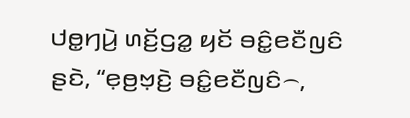ꤓꤥ꤭ꤚꤣꤧ꤬ ꤛꤢꤩ꤬ꤞꤤ꤭ ꤟꤢꤩ ꤋꤢꤨ꤭ꤕꤢꤪꤜꤢꤨ ꤔꤢꤧ, “ꤕ꤫ꤥ꤬ꤠ꤫ꤢꤧ꤬ ꤋꤢꤨ꤭ꤕꤢꤪꤜꤢꤨ꤮,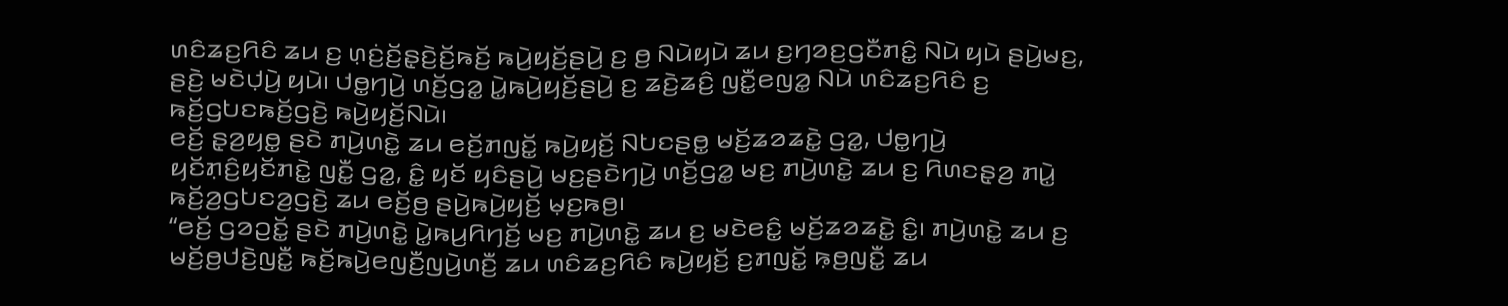ꤛꤢꤨꤘꤢ꤬ꤖꤢꤨ ꤘꤣ ꤢ꤬ ꤛ꤫ꤢꤦ꤬ꤢꤩ꤬ꤔ꤫ꤢꤧ꤬ꤢꤩ꤬ꤒꤢꤩ꤬ ꤒꤣꤧ꤬ꤟꤢꤩ꤬ꤔꤣꤧ꤬ ꤢ꤬ ꤥ꤬ ꤡꤣꤧꤟꤣꤧ ꤘꤣ ꤢ꤬ꤚꤤꤢ꤬ꤞꤢꤪꤊꤢꤨ꤭ ꤡꤣꤧ ꤟꤣꤧ ꤔꤣꤧ꤬ꤗꤢ꤬, ꤔꤢꤧ꤬ ꤗꤢꤧꤓ꤫ꤣꤧ꤬ ꤟꤣꤧ꤯ ꤓꤥ꤭ꤚꤣꤧ꤬ ꤛꤢꤩ꤬ꤞꤤ꤭ ꤣꤧ꤭ꤒꤣꤧ꤬ꤟꤢꤩ꤬ꤔꤣꤧ꤬ ꤢ꤬ ꤘꤢꤧ꤬ꤘꤢꤨ꤬ ꤜꤢꤪ꤭ꤕꤜꤤ꤭ ꤡꤣꤧ ꤛꤢꤨꤘꤢ꤬ꤖꤢꤨ ꤢ꤬ ꤒꤢꤩ꤬ꤞꤝꤢꤒꤢꤩ꤬ꤞꤢꤧ꤬ ꤒꤣꤧ꤬ꤟꤢꤩ꤬ꤡꤣꤧ꤯
ꤕꤢꤩ꤬ ꤔ꤫ꤤ꤬ꤟꤥ꤭ ꤔꤢꤧ ꤊꤣꤧ꤬ꤛꤢꤧ꤭ ꤘꤣ ꤕꤢꤩ꤬ꤊꤜꤢꤩ꤭ ꤒꤣꤧ꤬ꤟꤢꤩ꤬ ꤡꤝꤢꤔꤥ꤭ ꤗꤢꤩ꤬ꤘꤤꤘꤢꤧ꤭ ꤞꤤ꤭, ꤓꤥ꤭ꤚꤣꤧ꤬ ꤟꤢꤩꤊ꤫ꤢꤨ꤬ꤟꤢꤩꤊꤢꤧ꤭ ꤜꤢꤪ꤭ ꤞꤤ꤭, ꤢꤨ꤭ ꤟꤢꤩ ꤟꤢꤨꤔꤣꤧ꤬ ꤗꤢ꤬ꤔꤢꤧꤚꤣꤧ꤬ ꤛꤢꤩ꤬ꤞꤤ꤭ ꤗꤢ꤬ ꤊꤣꤧ꤬ꤛꤢꤧ꤭ ꤘꤣ ꤢ꤬ ꤖꤛꤢꤔ꤫ꤤ꤬ ꤊꤣꤧ꤭ ꤒꤢꤩ꤬ꤤ꤬ꤞꤝꤢꤤ꤬ꤞꤢꤧ꤬ ꤘꤣ ꤕꤢꤩ꤬ꤥ꤬ ꤔꤣꤧ꤬ꤒꤣꤧ꤬ꤟꤢꤩ꤬ ꤗ꤫ꤢ꤬ꤒꤥ꤬꤯
“ꤕꤢꤩ꤬ ꤞꤤꤑꤢꤩ꤭ ꤔꤢꤧ ꤊꤣꤧ꤬ꤛꤢꤧ꤭ ꤣꤧ꤭ꤒꤣ꤬ꤖꤚꤢꤩ꤬ ꤗꤢ꤬ ꤊꤣꤧ꤬ꤛꤢꤧ꤭ ꤘꤣ ꤢ꤬ ꤗꤢꤧꤕꤢꤨ꤭ ꤗꤢꤩ꤬ꤘꤤꤘꤢꤧ꤭ ꤢꤨ꤭꤯ ꤊꤣꤧ꤬ꤛꤢꤧ꤭ ꤘꤣ ꤢ꤬ ꤗꤢꤩ꤬ꤥ꤬ꤓꤢꤧ꤬ꤜꤢꤪ꤭ ꤒꤢꤩ꤬ꤒꤣꤧ꤬ꤕꤜꤢꤪ꤬ꤜꤣꤧ꤬ꤛꤢꤪ꤬ ꤘꤣ ꤛꤢꤨꤘꤢ꤬ꤖꤢꤨ ꤒꤣꤧ꤬ꤟꤢꤩ꤬ ꤢ꤬ꤊꤜꤢꤩ꤭ ꤒ꤫ꤥ꤬ꤜꤢꤪ꤭ ꤘꤣ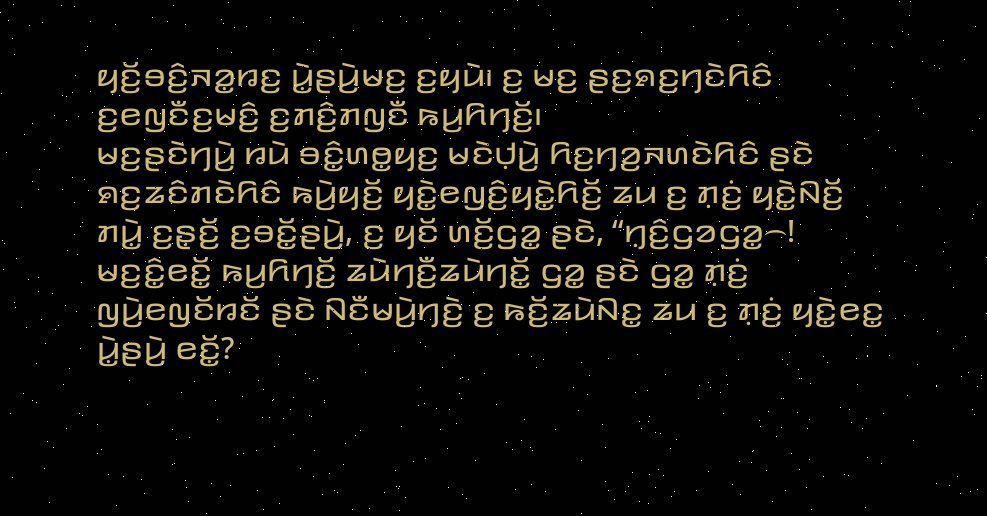ꤟꤢꤩ꤬ꤋꤢꤨ꤬ꤏꤤ꤭ꤙꤢ꤬ ꤣꤧ꤭ꤔꤣꤧ꤬ꤗꤢ꤬ ꤢ꤬ꤟꤣꤧ꤯ ꤢ꤬ ꤗꤢ꤬ ꤔꤢ꤬ꤎꤢ꤬ꤚꤢꤧꤖꤢꤨ ꤢ꤬ꤕꤜꤢꤪꤢ꤬ꤗꤢꤨ꤬ ꤢ꤬ꤊꤢꤨ꤬ꤊꤜꤢꤪ ꤒꤣ꤬ꤖꤚꤢꤩ꤬꤯
ꤗꤢ꤬ꤔꤢꤧꤚꤣꤧ꤬ ꤙꤣꤧ ꤋꤢꤨ꤭ꤛꤥ꤭ꤟꤢ꤬ ꤗꤢꤧꤓ꤫ꤣꤧ꤬ ꤖꤢ꤬ꤚꤤ꤬ꤏꤛꤢꤧꤖꤢꤨ ꤔꤢꤧ ꤎꤢ꤬ꤘꤢꤨꤊꤢꤧꤖꤢꤨ ꤒꤣꤧ꤬ꤟꤢꤩ꤬ ꤟꤢꤧ꤭ꤕꤜꤢꤨ꤬ꤟꤢꤧ꤭ꤖꤢꤩ꤬ ꤘꤣ ꤢ꤬ ꤊ꤫ꤢꤦ꤬ ꤟꤢꤧ꤭ꤡꤢꤩ꤬ ꤊꤣꤧ꤭ ꤢ꤬ꤔ꤫ꤢꤩ꤬ ꤢ꤬ꤋꤢꤩ꤭ꤔꤣꤧ꤬, ꤢ꤬ ꤟꤢꤩ ꤛꤢꤩ꤬ꤞꤤ꤭ ꤔꤢꤧ, “ꤚ꤫ꤢꤨ꤬ꤞꤤꤞꤤ꤭꤮! ꤗꤢ꤬ꤢꤨ꤭ꤕꤢꤩ꤭ ꤒꤣ꤬ꤖꤚꤢꤩ꤬ ꤘꤣꤧꤚꤢꤪ꤬ꤘꤣꤧꤚꤢꤩ꤭ ꤞꤤ꤭ ꤔꤢꤧ ꤞꤤ꤭ ꤊ꤫ꤢꤦ꤬ ꤜꤣꤧ꤬ꤕꤜꤢꤩꤙꤢꤩ ꤔꤢꤧ ꤡꤢꤪꤗꤣꤧ꤬ꤚꤢꤧ꤬ ꤢ꤬ ꤒꤢꤩ꤬ꤘꤣꤧꤡꤢ꤭ ꤘꤣ ꤢ꤬ ꤊ꤫ꤢꤦ꤬ ꤟꤢꤧ꤭ꤕꤢ꤭ ꤣꤧ꤭ꤔꤣꤧ꤬ ꤕꤢꤩ꤭?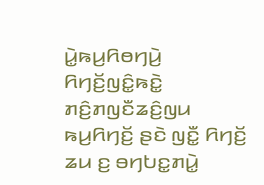ꤣꤧ꤭ꤒꤣ꤬ꤖꤥꤚꤣꤧ꤬ ꤖꤚꤢꤩ꤬ꤜꤢꤨ꤭ꤒꤢꤧ꤭ ꤊꤢꤨ꤬ꤊꤜꤢꤪꤘꤢꤨ꤬ꤜꤣ ꤒꤣ꤬ꤖꤚꤢꤩ꤬ ꤔꤢꤧ ꤜꤢꤪ꤭ ꤖꤚꤢꤩ꤬ ꤘꤣ ꤢ꤬ ꤋꤚꤝꤢ꤭ꤊꤣꤧ꤭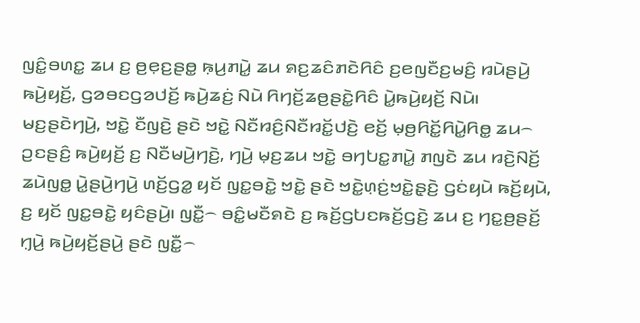ꤜꤢꤨ꤭ꤋꤛꤢ꤭ ꤘꤣ ꤢ꤬ ꤥ꤬ꤕ꤫ꤢ꤬ꤔꤥ꤭ ꤒ꤫ꤣ꤬ꤊꤣꤧ꤭ ꤘꤣ ꤎꤢ꤬ꤘꤢꤨꤊꤢꤧꤖꤢꤨ ꤢ꤬ꤕꤜꤢꤪꤢ꤬ꤗꤢꤨ꤬ ꤙꤣꤧꤔꤣꤧ꤬ ꤒꤣꤧ꤬ꤟꤢꤩ꤬, ꤞꤤꤋꤢꤞꤤꤓꤢꤩ꤬ ꤒꤣꤧ꤬ꤘꤢꤦ꤬ ꤡꤣꤧ ꤖꤚꤢꤩ꤬ꤘꤥ꤬ꤔꤢꤧ꤭ꤖꤢꤨ ꤣꤧ꤭ꤒꤣꤧ꤬ꤟꤢꤩ꤬ ꤡꤣꤧ꤯
ꤗꤢ꤬ꤔꤢꤧꤚꤣꤧ꤬, ꤠꤢꤧ꤭ ꤢꤪꤜꤢꤧ꤬ ꤔꤢꤧ ꤠꤢꤧ꤭ ꤡꤢꤪꤙꤢꤨ꤬ꤡꤢꤪꤙꤢꤩ꤭ꤓꤢꤧ꤬ ꤕꤢꤩ꤬ ꤗ꤫ꤥ꤬ꤖꤢꤩ꤭ꤖꤣꤧ꤭ꤖꤥ꤭ ꤘꤣ꤮ ꤑꤢꤔꤢꤨ꤬ ꤒꤣꤧ꤬ꤟꤢꤩ꤬ ꤢ꤬ ꤡꤢꤪꤗꤣꤧ꤬ꤚꤢꤧ꤬, ꤚꤣꤧ꤬ ꤗ꤫ꤢ꤬ꤘꤣ ꤠꤢꤧ꤭ ꤋꤚꤝꤢ꤭ꤊꤣꤧ꤭ ꤊꤜꤢꤧ ꤘꤣ ꤙꤢꤧ꤬ꤡꤢꤩ꤬ ꤘꤣꤧꤜꤥ꤭ ꤣꤧ꤭ꤔꤣꤧ꤬ꤚꤣꤧ꤬ ꤛꤢꤩ꤬ꤞꤤ꤭ ꤟꤢꤩ ꤜꤢ꤭ꤋꤢꤧ꤭ ꤠꤢꤧ꤭ ꤔꤢꤧ ꤠꤢꤧ꤭ꤛ꤫ꤢꤦ꤬ꤠꤢꤧ꤭ꤔ꤫ꤢꤧ꤬ ꤞꤢꤦꤟꤣꤧ ꤒꤢꤩ꤬ꤟꤣꤧ, ꤢ꤬ ꤟꤢꤩ ꤜꤢ꤭ꤋꤢꤧ꤭ ꤟꤢꤨꤔꤣꤧ꤬꤯ ꤜꤢꤪ꤭꤮ ꤋꤢꤨ꤭ꤗꤢꤪꤎꤢꤧ ꤢ꤬ ꤒꤢꤩ꤬ꤞꤝꤢꤒꤢꤩ꤬ꤞꤢꤧ꤬ ꤘꤣ ꤢ꤬ ꤚꤢ꤭ꤥ꤬ꤔꤢꤩ꤬ ꤚ꤫ꤣꤧ꤬ ꤒꤣꤧ꤬ꤟꤢꤩ꤬ꤔꤣꤧ꤬ ꤔꤢꤧ ꤜꤢꤪ꤭꤮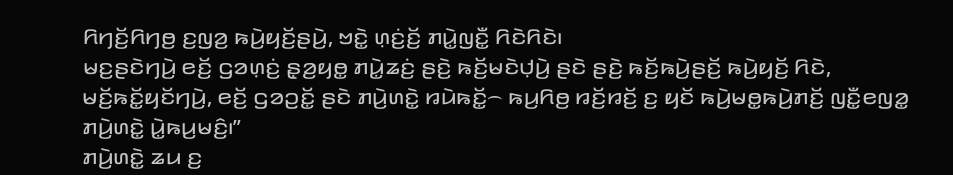ꤖꤚꤢꤩ꤬ꤖꤚꤥ꤬ ꤢ꤬ꤜꤤ꤬ ꤒꤣꤧ꤬ꤟꤢꤩ꤬ꤔꤣꤧ꤬, ꤠꤢꤧ꤭ ꤛ꤫ꤢꤦ꤬ꤢꤩ꤬ ꤊꤣꤧ꤭ꤜꤢꤪ꤭ ꤖꤢꤧꤖꤢꤧ꤯
ꤗꤢ꤬ꤔꤢꤧꤚꤣꤧ꤬ ꤕꤢꤩ꤬ ꤞꤤꤛ꤫ꤢꤦ꤬ ꤔ꤫ꤤ꤬ꤟꤥ꤭ ꤊꤣꤧ꤭ꤘꤢꤦ꤬ ꤔꤢꤧ꤬ ꤒꤢꤩ꤬ꤗꤢꤧꤓ꤫ꤣꤧ꤬ ꤔꤢꤧ ꤔꤢꤧ꤬ ꤒꤢꤩ꤬ꤒꤣꤧ꤬ꤔꤢꤩ꤬ ꤒꤣꤧ꤬ꤟꤢꤩ꤬ ꤖꤢꤧ, ꤗꤢꤩ꤬ꤒꤢꤩ꤭ꤟꤢꤩꤚꤣꤧ꤬, ꤕꤢꤩ꤬ ꤞꤤꤑꤢꤩ꤭ ꤔꤢꤧ ꤊꤣꤧ꤬ꤛꤢꤧ꤭ ꤙꤣꤧꤒꤢꤩ꤭꤮ ꤒꤣ꤬ꤖꤥ꤬ ꤙꤢꤩ꤬ꤙꤢꤩ꤬ ꤢ꤬ ꤟꤢꤩ ꤒꤣꤧ꤬ꤗꤥ꤭ꤒꤣꤧ꤬ꤊꤢꤩ꤬ ꤜꤢꤪ꤭ꤕꤜꤤ꤭ ꤊꤣꤧ꤬ꤛꤢꤧ꤭ ꤣꤧ꤭ꤒꤣ꤬ꤗꤢꤨ꤬꤯”
ꤊꤣꤧ꤬ꤛꤢꤧ꤭ ꤘꤣ ꤢ꤬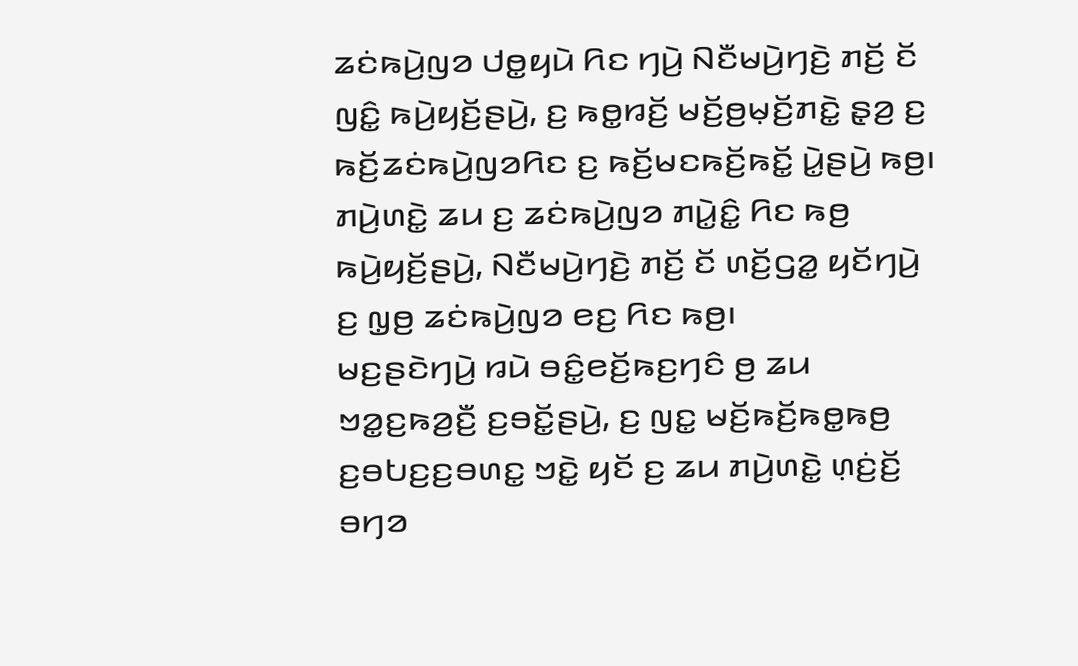ꤘꤢꤦꤒꤣꤧ꤬ꤜꤤ ꤓꤥ꤭ꤟꤣꤧ ꤖꤢ ꤚꤣꤧ꤬ ꤡꤢꤪꤗꤣꤧ꤬ꤚꤢꤧ꤬ ꤊꤢꤩ꤬ ꤢꤩ ꤜꤢꤨ꤭ ꤒꤣꤧ꤬ꤟꤢꤩ꤬ꤔꤣꤧ꤬, ꤢ꤬ ꤒꤥ꤭ꤙꤢꤩ꤬ ꤗꤢꤩ꤬ꤥ꤬ꤗ꤫ꤢꤩ꤬ꤊꤢꤧ꤭ ꤔ꤫ꤤ꤬ ꤢ꤬ ꤒꤢꤩ꤬ꤘꤢꤦꤒꤣꤧ꤬ꤜꤤꤖꤢ ꤢ꤬ ꤒꤢꤩ꤬ꤗꤢꤒꤢꤩ꤬ꤒꤢꤩ꤭ ꤣꤧ꤭ꤔꤣꤧ꤬ ꤒꤥ꤬꤯ ꤊꤣꤧ꤬ꤛꤢꤧ꤭ ꤘꤣ ꤢ꤬ ꤘꤢꤦꤒꤣꤧ꤬ꤜꤤ ꤊꤣꤧ꤭ꤢꤨ꤭ ꤖꤢ ꤒꤥ꤬ ꤒꤣꤧ꤬ꤟꤢꤩ꤬ꤔꤣꤧ꤬, ꤡꤢꤪꤗꤣꤧ꤬ꤚꤢꤧ꤬ ꤊꤢꤩ꤬ ꤢꤩ ꤛꤢꤩ꤬ꤞꤤ꤭ ꤟꤢꤩꤚꤣꤧ꤬ ꤢ꤬ ꤜ꤫ꤥ꤬ ꤘꤢꤦꤒꤣꤧ꤬ꤜꤤ ꤕꤢ꤬ ꤖꤢ ꤒꤥ꤬꤯
ꤗꤢ꤬ꤔꤢꤧꤚꤣꤧ꤬ ꤙꤣꤧ ꤋꤢꤨ꤭ꤕꤢꤩ꤬ꤒꤢ꤬ꤚꤢꤨ ꤥ꤬ ꤘꤣ ꤠꤤ꤭ꤢ꤬ꤒꤤ꤬ꤢꤪ꤬ ꤢ꤬ꤋꤢꤩ꤭ꤔꤣꤧ꤬, ꤢ꤬ ꤜꤢ꤭ ꤗꤢꤩ꤬ꤒꤢꤩ꤬ꤒꤥ꤭ꤒꤥ꤬ ꤢ꤬ꤋꤝꤢ꤬ꤢ꤬ꤋꤛꤢ꤭ ꤠꤢꤧ꤭ ꤟꤢꤩ ꤢ꤬ ꤘꤣ ꤊꤣꤧ꤬ꤛꤢꤧ꤭ ꤛ꤫ꤢꤦ꤬ꤢꤩ꤬ ꤋꤚꤤ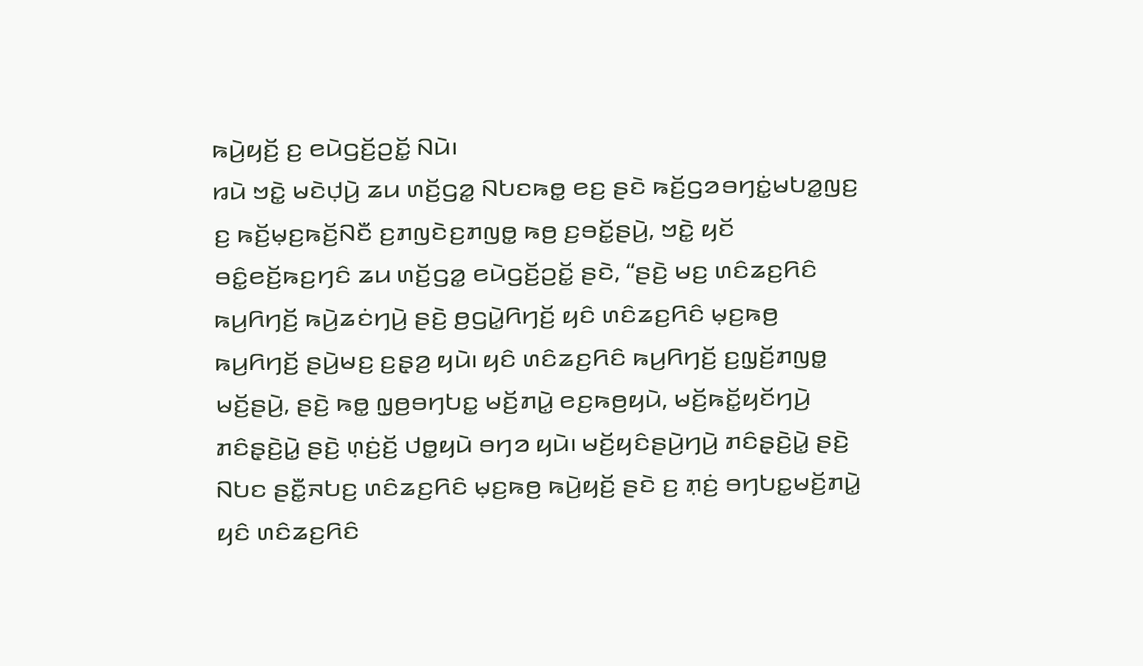ꤒꤣꤧ꤬ꤟꤢꤩ꤬ ꤢ꤬ ꤕꤣꤧꤞꤢꤩ꤬ꤑꤢꤩ꤭ ꤡꤣꤧ꤯
ꤙꤣꤧ ꤠꤢꤧ꤭ ꤗꤢꤧꤓ꤫ꤣꤧ꤬ ꤘꤣ ꤛꤢꤩ꤬ꤞꤤ꤭ ꤡꤝꤢꤒꤥ꤭ ꤕꤢ꤬ ꤔꤢꤧ ꤒꤢꤩ꤬ꤞꤤꤋꤚꤢꤦ꤭ꤗꤝꤤ꤭ꤜꤢ꤬ ꤢ꤬ ꤒꤢꤩ꤬ꤗ꤫ꤢ꤬ꤒꤢꤩ꤬ꤡꤢꤪ ꤢ꤬ꤊꤜꤢꤧꤢ꤬ꤊꤜꤥ꤭ ꤒꤥ꤬ ꤢ꤬ꤋꤢꤩ꤭ꤔꤣꤧ꤬, ꤠꤢꤧ꤭ ꤟꤢꤩ ꤋꤢꤨ꤭ꤕꤢꤩ꤬ꤒꤢ꤬ꤚꤢꤨ ꤘꤣ ꤛꤢꤩ꤬ꤞꤤ꤭ ꤕꤣꤧꤞꤢꤩ꤬ꤑꤢꤩ꤭ ꤔꤢꤧ, “ꤔꤢꤧ꤬ ꤗꤢ꤬ ꤛꤢꤨꤘꤢ꤬ꤖꤢꤨ ꤒꤣ꤬ꤖꤚꤢꤩ꤬ ꤒꤣꤧ꤬ꤘꤢꤦꤚꤣꤧ꤬ ꤔꤢꤧ꤬ ꤥ꤬ꤞꤣꤧ꤭ꤖꤚꤢꤩ꤬ ꤟꤢꤨ ꤛꤢꤨꤘꤢ꤬ꤖꤢꤨ ꤗ꤫ꤢ꤬ꤒꤥ꤬ ꤒꤣ꤬ꤖꤚꤢꤩ꤬ ꤔꤣꤧ꤬ꤗꤢ꤬ ꤢ꤬ꤔ꤫ꤤ꤬ ꤟꤣꤧ꤯ ꤟꤢꤨ ꤛꤢꤨꤘꤢ꤬ꤖꤢꤨ ꤒꤣ꤬ꤖꤚꤢꤩ꤬ ꤢ꤬ꤜ꤫ꤢꤩ꤬ꤊꤜꤥ꤭ ꤗꤢꤩ꤬ꤔꤣꤧ꤬, ꤔꤢꤧ꤬ ꤒꤥ꤭ ꤜ꤫ꤥ꤬ꤋꤚꤝꤢ꤭ ꤗꤢꤩ꤬ꤊꤣꤧ꤭ ꤕꤢ꤬ꤒꤥ꤬ꤟꤣꤧ, ꤗꤢꤩ꤬ꤒꤢꤩ꤭ꤟꤢꤩꤚꤣꤧ꤬ ꤊꤢꤨꤔ꤫ꤢꤧ꤬ꤣꤧ꤭ ꤔꤢꤧ꤬ ꤛ꤫ꤢꤦ꤬ꤢꤩ꤬ ꤓꤥ꤭ꤟꤣꤧ ꤋꤚꤤ ꤟꤣꤧ꤯ ꤗꤢꤩ꤬ꤟꤢꤨꤔꤣꤧ꤬ꤚꤣꤧ꤬ ꤊꤢꤨꤔ꤫ꤢꤧ꤬ꤣꤧ꤭ ꤔꤢꤧ꤬ ꤡꤝꤢ ꤔꤢꤪ꤭ꤏꤝꤢ꤬ ꤛꤢꤨꤘꤢ꤬ꤖꤢꤨ ꤗ꤫ꤢ꤬ꤒꤥ꤬ ꤒꤣꤧ꤬ꤟꤢꤩ꤬ ꤔꤢꤧ ꤢ꤬ ꤊ꤫ꤢꤦ꤬ ꤋꤚꤝꤢ꤭ꤗꤢꤩ꤬ꤊꤣꤧ꤭ ꤟꤢꤨ ꤛꤢꤨꤘꤢ꤬ꤖꤢꤨ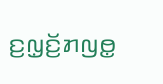ꤢ꤬ꤜ꤫ꤢꤩ꤬ꤊꤜꤥ꤭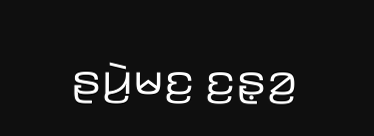ꤔꤣꤧ꤬ꤗꤢ꤬ ꤢ꤬ꤔ꤫ꤤ꤬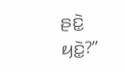ꤔꤢꤧ꤭ ꤟꤢꤧ꤭?”